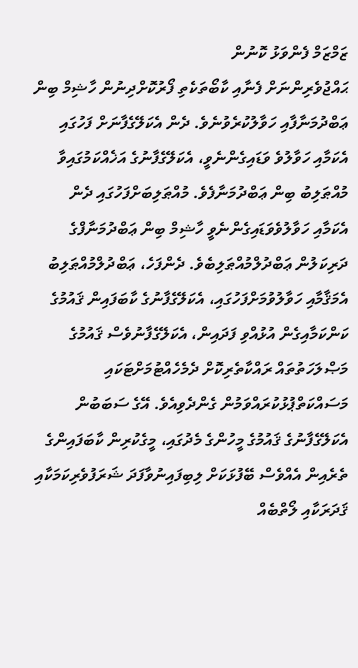ޒަމްޒަމް ފެންވަޅު ކޮނުން
ޙައްޖުވެރިންނަށް ފެނާއި ކާބޯތަކެތި ފޯރުކޮށްދިނުން ހާޝިމް ބިން ޢަބްދުމަނާފާއި ހަވާލުކުރެވުނެވެ. ދެން އެކަލޭގެފާނަށް ފަހުގައި އެކަމާއި ހަވާލުވެ ވަޑައިގެންނެވީ، އެކަލޭގެފާނުގެ އަޚެއްކަމުގައިވާ މުއްޠަލިބު ބިން ޢަބްދުމަނާފެވެ. މުއްޠަލިބަށްފަހުގައި ދެން އެކަމާއި ހަވާލުވެވަޑައިގެންނެވީ ހާޝިމް ބިން ޢަބްދުމަނާފްގެ ދަރިކަލުން ޢަބްދުލްމުއްޠަލިބެވެ. ދެންފަހެ، ޢަބްދުލްމުއްޠަލިބު އެމަޤާމާއި ހަވާލުވުމަށްފަހުގައި، އެކަލޭގެފާނުގެ ކާބަފައިން ޤައުމުގެ ކަންކަމާއިގެން އުޅުއްވި ފަދައިން، އެކަލޭގެފާނުވެސް ޤައުމުގެ މަޞްލަހަތުތައް ރައްކާތެރިކޮށް ދެމެހެއްޓުމަށްޓަކައި މަސައްކަތްޕުޅުކުރައްވަމުން ގެންދެވިއެވެ. އޭގެ ސަބަބުން އެކަލޭގެފާނުގެ ޤައުމުގެ މީހުންގެ މެދުގައި، މީގެކުރިން ކާބަފައިންގެ ތެރެއިން އެއްވެސް ބޭފުޅަކަށް ލިބިފައިނުވާފަދަ ޝަރަފުވެރިކަމަކާއި ޤަދަރަކާއި ލޯތްބެއް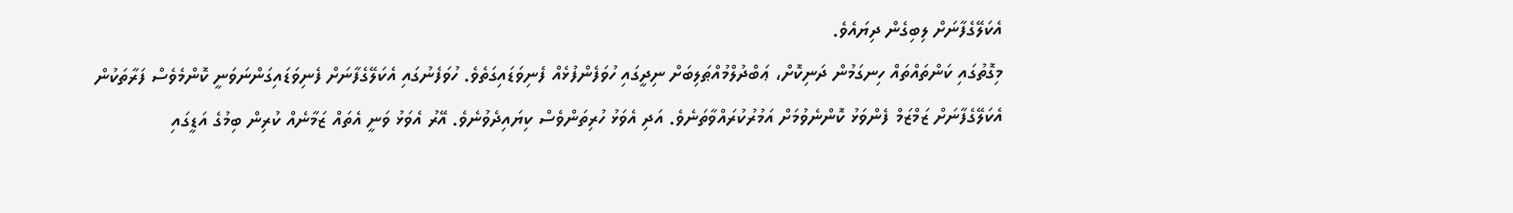އެކަލޭގެފާނަށް ލިބިގެން ދިޔައެވެ.
މިގޮތުގައި ކަންތައްތައް ހިނގަމުން ދަނިކޮށް، ޢަބްދުލްމުއްޠަލިބަށް ނިދީގައި ހުވަފެންފުޅެއް ފެނިވަޑައިގަތެވެ. ހުވަފެނުގައި އެކަލޭގެފާނަށް ފެނިވަޑައިގަންނަވަނީ ކޮންމެވެސް ފަރާތަކުން އެކަލޭގެފާނަށް ޒަމްޒަމް ފެންވަޅު ކޮންނެވުމަށް އަމުރުކުރައްވާތަނެވެ. އަދި އެވަޅު ހުރިތަންވެސް ކިޔައިދެވުނެވެ. އޭރު އެވަޅު ވަނީ އެތައް ޒަމާނެއް ކުރިން ބިމުގެ އަޑީގައި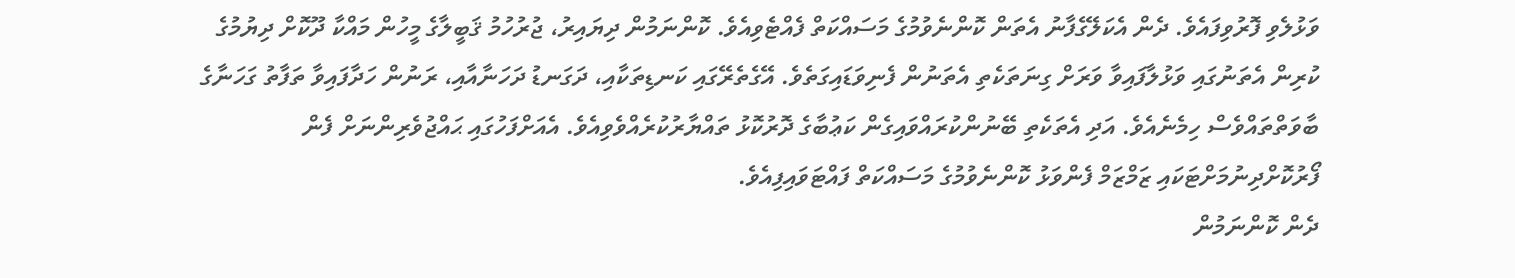ވަޅުލެވި ފޮރުވިފައެވެ. ދެން އެކަލޭގެފާނު އެތަން ކޮންނެވުމުގެ މަސައްކަތް ފެއްޓެވިއެވެ. ކޮންނަމުން ދިޔައިރު، ޖުރުހުމު ޤަބީލާގެ މީހުން މައްކާ ދޫކޮށް ދިޔުމުގެ ކުރިން އެތަނުގައި ވަޅުލާފައިވާ ވަރަށް ގިނަތަކެތި އެތަނުން ފެނިވަޑައިގަތެވެ. އޭގެތެރޭގައި ކަނޑިތަކާއި، ދަގަނޑު ދަހަނާއާއި، ރަނުން ހަދާފައިވާ ތަފާތު ގަހަނާގެ ބާވަތްތައްވެސް ހިމެނެއެވެ. އަދި އެތަކެތި ބޭނުންކުރައްވައިގެން ކަޢުބާގެ ދޮރުކޮޅު ތައްޔާރުކުރެއްވެވިއެވެ. އެއަށްފަހުގައި ޙައްޖުވެރިންނަށް ފެން ފޯރުކޮށްދިނުމަށްޓަކައި ޒަމްޒަމް ފެންވަޅު ކޮންނެވުމުގެ މަސައްކަތް ފައްޓަވައިފިއެވެ.
ދެން ކޮންނަމުން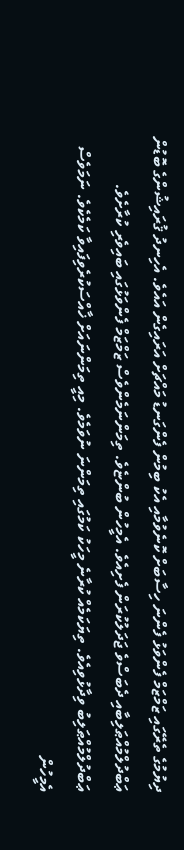ދިޔުމުގެ ތެރޭގައި ޒަމްޒަމް ފެންވަޅު ފެންނަ ހިސާބަށް ކޮނެވުމާއި އެކު ބިމުން ފެންގަނޑު މައްޗަށް އަރައިގެން އައެވެ. އެހިނދު ޤުރައިޝުންގެ ބޮޑުން ޢަބްދުލްމުއްޠަލިބާއި ދެބަސްވެ ޖަދަލުކުރަން ފެށިއެވެ. އެމީހުން ބުންޏެވެ. ތިމަންނަމެންވެސް ޒަމްޒަމް ފެންވަޅުގައި ބައިވެރި ކުރާށެވެ. ޢަބްދުލްމުއްޠަލިބު ވިދާޅުވިއެވެ. ތިޔަކަމެއް ކުރާނެ މީހަކު ކަމުގައި ތިމަންނަ ނުވަމެވެ. މިއީ ތިމަންނައަށް ޚާއްސަކުރެވިފައިވާ ކަމެކެވެ. ނަމަވެސް އެމީހުން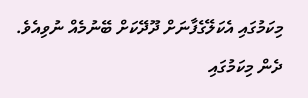މިކަމުގައި އެކަލޭގެފާނަށް ދޫދޭކަށް ބޭނުމެއް ނުވިއެވެ. ދެން މިކަމުގައި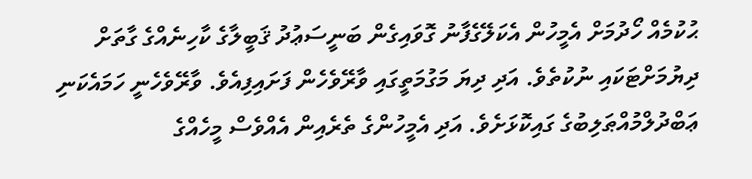ޙުކުމެއް ހޯދުމަށް އެމީހުން އެކަލޭގެފާނު ގޮވައިގެން ބަނީސަޢުދު ޤަބީލާގެ ކާހިނެއްގެ ގާތަށް ދިޔުމަށްޓަކައި ނުކުތެވެ. އަދި ދިޔަ މަގުމަތީގައި ވާރޭވެހެން ފަށައިފިއެވެ. ވާރޭވެހެނީ ހަމައެކަނި ޢަބްދުލްމުއްޠަލިބުގެ ގައިކޮޅަށެވެ. އަދި އެމީހުންގެ ތެރެއިން އެއްވެސް މީހެއްގެ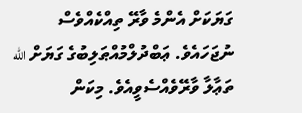ގަޔަކަށް އެންމެ ވާރޭ ތިއްކެއްވެސް ނުޖަހައެވެ. ޢަބްދުލްމުއްޠަލިބުގެ ގަޔަށް الله ތަޢާލާ ވާރޭވެއްސެވީއެވެ. މިކަން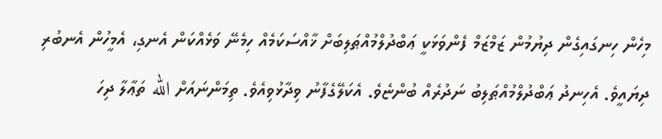މިހެން ހިނގައިގެން ދިޔުމުން ޒަމްޒަމް ފެންވަޅަކީ ޢަބްދުލްމުއްޠަލިބަށް ޚާއްސަކަމެއް ހިމެނޭ ވަޅެއްކަން އެނގި، އެމީހުން އެނބުރި ދިޔައީވެ. އެހިނދު ޢަބްދުލްމުއްޠަލިބު ނަދުރެއް ބުންޏެވެ. އެކަލޭގެފާނު ވިދާޅުވިއެވެ. ތިމަންނައަށް الله ތަޢާލާ ދިހަ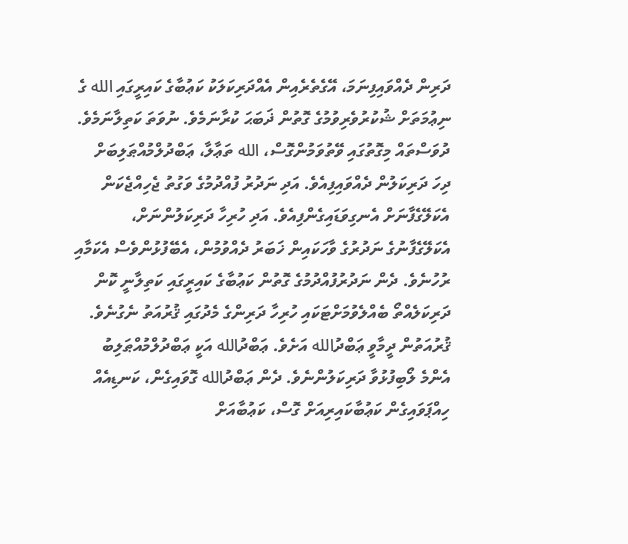ދަރިން ދެއްވައިފިނަމަ، އޭގެތެރެއިން އެއްދަރިކަލަކު ކަޢުބާގެ ކައިރީގައި الله ގެ ނިޢުމަތަށް ޝުކުރުވެރިވުމުގެ ގޮތުން ޛަބަޙަ ކުރާނަމެވެ. ނުވަތަ ކަތިލާނަމެވެ.
ދުވަސްތައް މިގޮތުގައި ވޭތުވަމުންގޮސް، الله ތަޢާލާ، ޢަބްދުލްމުއްޠަލިބަށް ދިހަ ދަރިކަލުން ދެއްވައިފިއެވެ. އަދި ނަދުރު ފުއްދުމުގެ ވަގުތު ޖެހިއްޖެކަން އެކަލޭގެފާނަށް އެނގިވަޑައިގެންފިއެވެ. އަދި ހުރިހާ ދަރިކަލުންނަށް، އެކަލޭގެފާނުގެ ނަދުރުގެ ވާހަކައިން ޚަބަރު ދެއްވުމުން، އެބޭފުޅުންވެސް އެކަމާއި ރުހުނެވެ. ދެން ނަދުރުފުއްދުމުގެ ގޮތުން ކަޢުބާގެ ކައިރީގައި ކަތިލާނީ ކޮން ދަރިކަލެއްތޯ ބެއްލެވުމަށްޓަކައި ހުރިހާ ދަރިންގެ މެދުގައި ޤުރުއަތު ނެގުނެވެ. ޤުރުއަތުން ދީމާވީ ޢަބްދުالله އަށެވެ. ޢަބްދުالله އަކީ ޢަބްދުލްމުއްޠަލިބު އެންމެ ލޯބިފުޅުވާ ދަރިކަލުންނެވެ. ދެން ޢަބްދުالله ގޮވައިގެން، ކަނޑިއެއް ހިއްޕަވައިގެން ކަޢުބާކައިރިއަށް ގޮސް، ކަޢުބާއަށް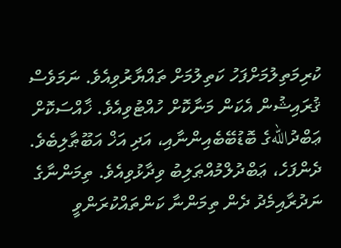ކުރިމަތިލުމަށްފަހު ކަތިލުމަށް ތައްޔާރުވިއެވެ. ނަމަވެސް ޤުރައިޝުން އެކަން މަނާކޮށް ހުއްޓުވިއެވެ. ޚާއްސަކޮށް ޢަބްދުاللهގެ ބޮޑުބޭބެއިންނާއި، އަދި އަޚް އަބޫޠާލިބެވެ.
ދެންފަހެ، ޢަބްދުލްމުއްޠަލިބު ވިދާޅުވިއެވެ. ތިމަންނާގެ ނަދުރާއިމެދު ދެން ތިމަންނާ ކަންތައްކުރަންވީ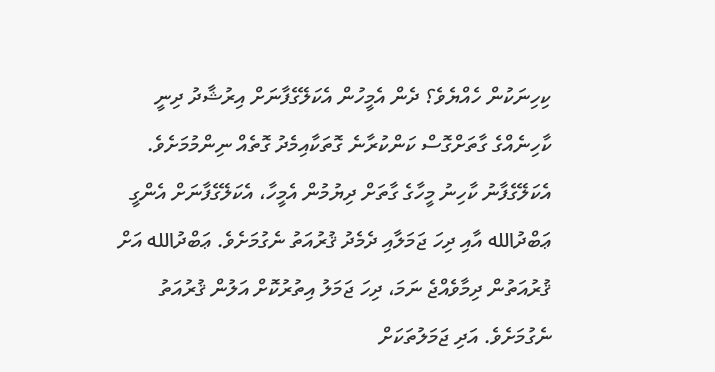ކިހިނަކުން ހެއްޔެވެ؟ ދެން އެމީހުން އެކަލޭގެފާނަށް އިރުޝާދު ދިނީ ކާހިނެއްގެ ގާތަށްގޮސް ކަންކުރާނެ ގޮތަކާއިމެދު ގޮތެއް ނިންމުމަށެވެ. އެކަލޭގެފާނު ކާހިނު މީހާގެ ގާތަށް ދިޔުމުން އެމީހާ، އެކަލޭގެފާނަށް އެންގީ ޢަބްދުالله އާއި ދިހަ ޖަމަލާއި ދެމެދު ޤުރުއަތު ނެގުމަށެވެ. ޢަބްދުالله އަށް ޤުރުއަތުން ދިމާވެއްޖެ ނަމަ، ދިހަ ޖަމަލު އިތުރުކޮށް އަލުން ޤުރުއަތު ނެގުމަށެވެ. އަދި ޖަމަލުތަކަށް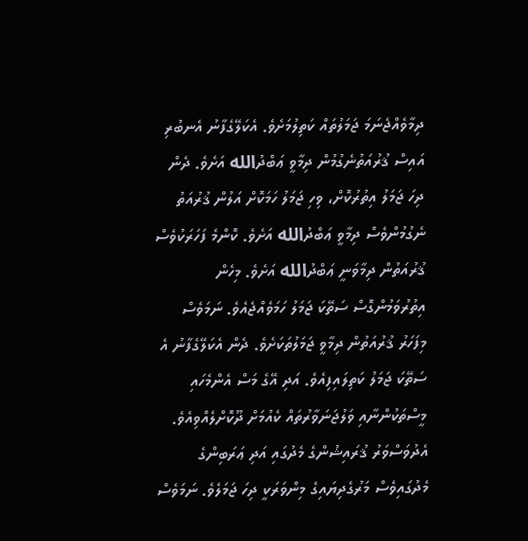ދިމާވެއްޖެނަމަ ޖަމަލުތައް ކަތިލުމަށެވެ. އެކަލޭގެފާނު އެނބުރި އައިސް ޤުރުއަތުނެގުމުން ދިމާވީ ޢަބްދުالله އަށެވެ. ދެން ދިހަ ޖަމަލު އިތުރުކޮށް، ވިހި ޖަމަލު ހަމަކޮށް އަލުން ޤުރުއަތު ނެގުމުންވެސް ދިމާވީ ޢަބްދުالله އަށެވެ. ކޮންމެ ފަހަރަކުވެސް ޤުރުއަތުން ދިމާވަނީ ޢަބްދުالله އަށެވެ. މިހެން އިތުރުވަމުންގޮސް ސަތޭކަ ޖަމަލު ހަމަވެއްޖެއެވެ. ނަމަވެސް މިފަހަރު ޤުރުއަތުން ދިމާވީ ޖަމަލުތަކަށެވެ. ދެން އެކަލޭގެފާނު އެ ސަތޭކަ ޖަމަލު ކަތިލައިފިއެވެ. އަދި އޭގެ މަސް އެންމެހައި މީސްތަކުންނާއި ވަލުޖަނަވާރުތައް ކެއުމަށް ދޫކޮށްލެއްވިއެވެ.
އެދުވަސްވަރު ޤުރައިޝުންގެ މެދުގައި އަދި ޢަރަބިންގެ މެދުގައިވެސް މަރުގެދިޔައިގެ މިންވަރަކީ ދިހަ ޖަމަލެވެ. ނަމަވެސް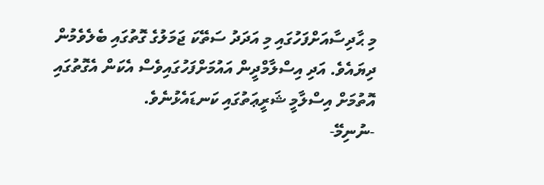މި ޙާދިސާއަށްފަހުގައި މި އަދަދު ސަތޭކަ ޖަމަލުގެ ގޮތުގައި ބެލެވެމުން ދިޔައެވެ. އަދި އިސްލާމްދީން އައުމަށްފަހުގައިވެސް އެކަން އެގޮތުގައި އޮތުމަށް އިސްލާމީ ޝަރީޢަތުގައި ކަނޑައެޅުނެވެ.
-ނުނިމޭ-